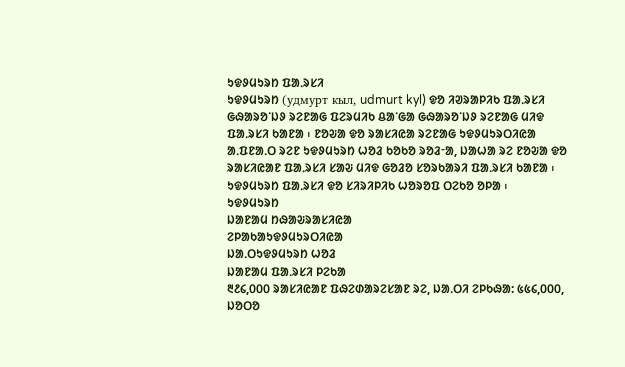ᱩᱫᱽᱢᱩᱨᱴ ᱯᱟᱹᱨᱥᱤ
ᱩᱫᱽᱢᱩᱨᱴ (удмурт кыл, udmurt kyl) ᱫᱚ ᱤᱣᱨᱟᱞᱤᱠ ᱯᱟᱹᱨᱥᱤ ᱜᱷᱟᱨᱚᱸᱡᱽ ᱨᱮᱱᱟᱜ ᱯᱮᱨᱢᱤᱠ ᱪᱟᱸᱜᱟ ᱜᱷᱟᱨᱚᱸᱡᱽ ᱨᱮᱱᱟᱜ ᱢᱤᱫ ᱯᱟᱹᱨᱥᱤ ᱠᱟᱱᱟ ᱾ ᱱᱚᱶᱟ ᱫᱚ ᱨᱟᱥᱤᱭᱟ ᱨᱮᱱᱟᱜ ᱩᱫᱽᱢᱩᱨᱛᱤᱭᱟ ᱟᱹᱯᱱᱟᱹᱛ ᱨᱮᱱ ᱩᱫᱽᱢᱩᱨᱴ ᱦᱚᱲ ᱠᱚᱠᱚ ᱨᱚᱲᱼᱟ, ᱡᱟᱦᱟ ᱨᱮ ᱱᱚᱶᱟ ᱫᱚ ᱨᱟᱥᱤᱭᱟᱱ ᱯᱟᱹᱨᱥᱤ ᱥᱟᱶ ᱢᱤᱫ ᱜᱚᱲᱚ ᱥᱚᱨᱠᱟᱨᱤ ᱯᱟᱹᱨᱥᱤ ᱠᱟᱱᱟ ᱾ ᱩᱫᱽᱢᱩᱨᱴ ᱯᱟᱹᱨᱥᱤ ᱫᱚ ᱥᱤᱨᱤᱞᱤᱠ ᱦᱚᱨᱚᱯ ᱛᱮᱠᱚ ᱚᱞᱟ ᱾
ᱩᱫᱽᱢᱩᱨᱴ
ᱡᱟᱱᱟᱢ ᱴᱷᱟᱶᱨᱟᱥᱤᱭᱟ
ᱮᱞᱟᱠᱟᱩᱫᱽᱢᱩᱨᱛᱤᱭᱟ
ᱡᱟᱹᱛᱩᱫᱽᱢᱩᱨᱴ ᱦᱚᱲ
ᱡᱟᱱᱟᱢ ᱯᱟᱹᱨᱥᱤ ᱞᱮᱠᱟ
᱓᱒᱔,᱐᱐᱐ ᱨᱟᱥᱤᱭᱟᱱ ᱯᱷᱮᱰᱟᱨᱮᱥᱟᱱ ᱨᱮ, ᱡᱟᱹᱛᱤ ᱮᱞᱠᱷᱟ: ᱕᱕᱔,᱐᱐᱐, ᱡᱚᱛᱚ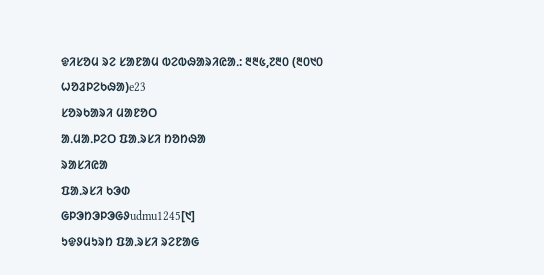ᱫᱤᱥᱚᱢ ᱨᱮ ᱥᱟᱱᱟᱢ ᱵᱮᱵᱷᱟᱨᱤᱭᱟᱹ: ᱓᱓᱕,᱗᱓᱐ (᱓᱐᱑᱐ ᱦᱚᱲᱞᱮᱠᱷᱟ)e23
ᱥᱚᱨᱠᱟᱨᱤ ᱢᱟᱱᱚᱛ
ᱟᱹᱢᱟᱹᱞᱮᱛ ᱯᱟᱹᱨᱥᱤ ᱴᱚᱴᱷᱟ
ᱨᱟᱥᱤᱭᱟ
ᱯᱟᱹᱨᱥᱤ ᱠᱳᱰ
ᱜᱞᱳᱴᱳᱞᱳᱜᱽudmu1245[᱑]
ᱩᱫᱽᱢᱩᱨᱴ ᱯᱟᱹᱨᱥᱤ ᱨᱮᱱᱟᱜ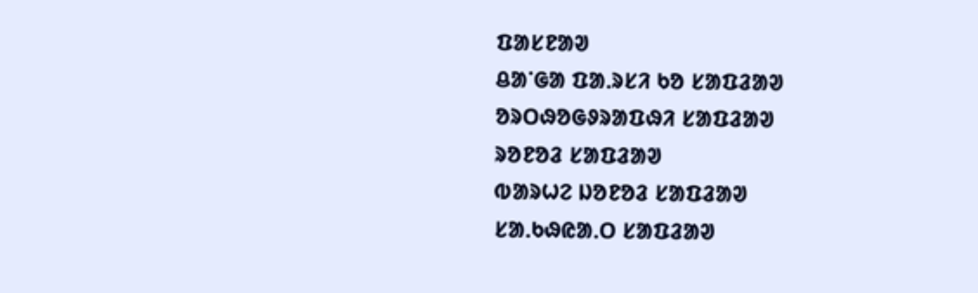ᱯᱟᱥᱱᱟᱣ
ᱪᱟᱸᱜᱟ ᱯᱟᱹᱨᱥᱤ ᱠᱚ ᱥᱟᱯᱲᱟᱣ
ᱚᱨᱛᱷᱚᱜᱽᱨᱟᱯᱷᱤ ᱥᱟᱯᱲᱟᱣ
ᱨᱚᱱᱚᱲ ᱥᱟᱯᱲᱟᱣ
ᱵᱟᱨᱦᱮ ᱡᱚᱱᱚᱲ ᱥᱟᱯᱲᱟᱣ
ᱥᱟᱹᱠᱷᱭᱟᱹᱛ ᱥᱟᱯᱲᱟᱣ